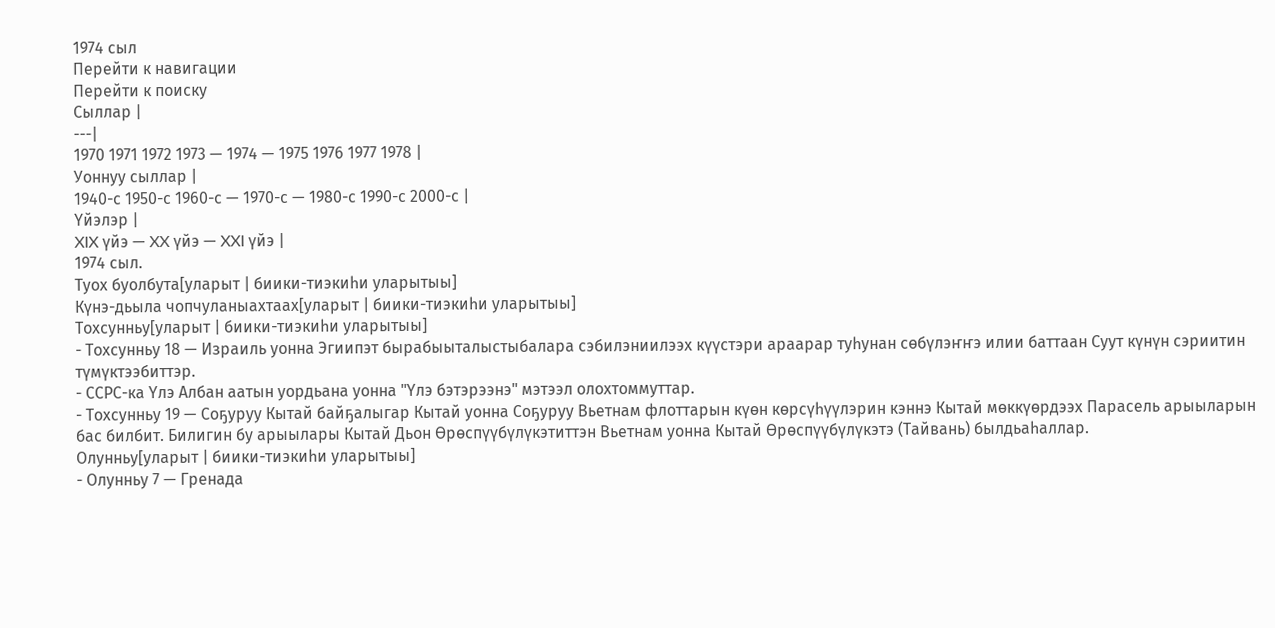1974 сыл
Перейти к навигации
Перейти к поиску
Сыллар |
---|
1970 1971 1972 1973 — 1974 — 1975 1976 1977 1978 |
Уоннуу сыллар |
1940-с 1950-с 1960-с — 1970-с — 1980-с 1990-с 2000-с |
Үйэлэр |
XIX үйэ — XX үйэ — XXI үйэ |
1974 сыл.
Туох буолбута[уларыт | биики-тиэкиһи уларытыы]
Күнэ-дьыла чопчуланыахтаах[уларыт | биики-тиэкиһи уларытыы]
Тохсунньу[уларыт | биики-тиэкиһи уларытыы]
- Тохсунньу 18 — Израиль уонна Эгиипэт бырабыыталыстыбалара сэбилэниилээх күүстэри араарар туһунан сөбүлэҥҥэ илии баттаан Суут күнүн сэриитин түмүктээбиттэр.
- ССРС-ка Үлэ Албан аатын уордьана уонна "Үлэ бэтэрээнэ" мэтээл олохтоммуттар.
- Тохсунньу 19 — Соҕуруу Кытай байҕалыгар Кытай уонна Соҕуруу Вьетнам флоттарын күөн көрсүһүүлэрин кэннэ Кытай мөккүөрдээх Парасель арыыларын бас билбит. Билигин бу арыылары Кытай Дьон Өрөспүүбүлүкэтиттэн Вьетнам уонна Кытай Өрөспүүбүлүкэтэ (Тайвань) былдьаһаллар.
Олунньу[уларыт | биики-тиэкиһи уларытыы]
- Олунньу 7 — Гренада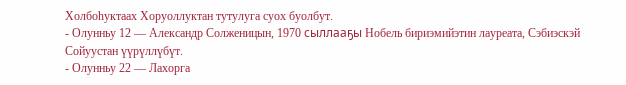Холбоһуктаах Хоруоллуктан тутулуга суох буолбут.
- Олунньу 12 — Александр Солженицын, 1970 сыллааҕы Нобель бириэмийэтин лауреата, Сэбиэскэй Сойуустан үүрүллүбүт.
- Олунньу 22 — Лахорга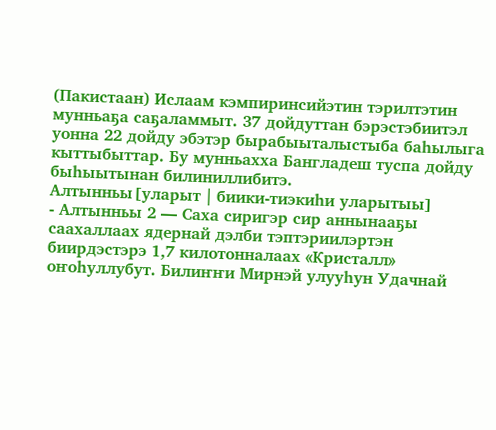(Пакистаан) Ислаам кэмпиринсийэтин тэрилтэтин мунньаҕа саҕаламмыт. 37 дойдуттан бэрэстэбиитэл уонна 22 дойду эбэтэр бырабыыталыстыба баһылыга кыттыбыттар. Бу мунньахха Бангладеш туспа дойду быһыытынан билиниллибитэ.
Алтынньы[уларыт | биики-тиэкиһи уларытыы]
- Алтынньы 2 — Саха сиригэр сир аннынааҕы саахаллаах ядернай дэлби тэптэриилэртэн биирдэстэрэ 1,7 килотонналаах «Кристалл» оҥоһуллубут. Билиҥҥи Мирнэй улууһун Удачнай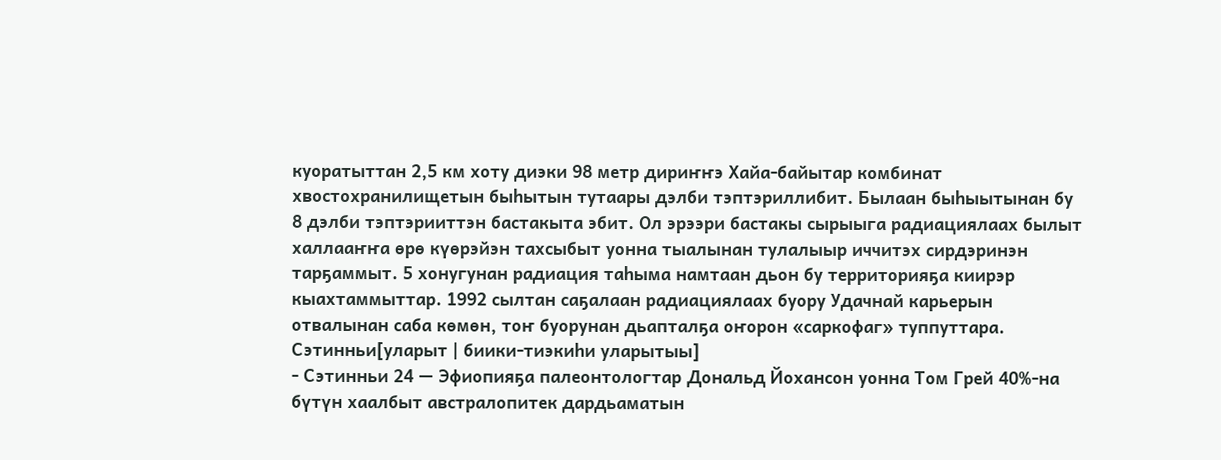куоратыттан 2,5 км хоту диэки 98 метр дириҥҥэ Хайа-байытар комбинат хвостохранилищетын быһытын тутаары дэлби тэптэриллибит. Былаан быһыытынан бу 8 дэлби тэптэрииттэн бастакыта эбит. Ол эрээри бастакы сырыыга радиациялаах былыт халлааҥҥа өрө күөрэйэн тахсыбыт уонна тыалынан тулалыыр иччитэх сирдэринэн тарҕаммыт. 5 хонугунан радиация таһыма намтаан дьон бу территорияҕа киирэр кыахтаммыттар. 1992 сылтан саҕалаан радиациялаах буору Удачнай карьерын отвалынан саба көмөн, тоҥ буорунан дьапталҕа оҥорон «саркофаг» туппуттара.
Сэтинньи[уларыт | биики-тиэкиһи уларытыы]
- Сэтинньи 24 — Эфиопияҕа палеонтологтар Дональд Йохансон уонна Том Грей 40%-на бүтүн хаалбыт австралопитек дардьаматын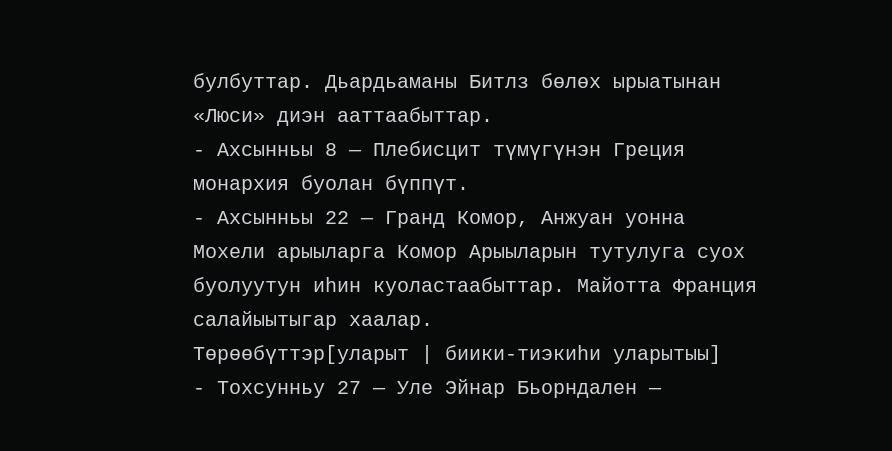булбуттар. Дьардьаманы Битлз бөлөх ырыатынан «Люси» диэн ааттаабыттар.
- Ахсынньы 8 — Плебисцит түмүгүнэн Греция монархия буолан бүппүт.
- Ахсынньы 22 — Гранд Комор, Анжуан уонна Мохели арыыларга Комор Арыыларын тутулуга суох буолуутун иһин куоластаабыттар. Майотта Франция салайыытыгар хаалар.
Төрөөбүттэр[уларыт | биики-тиэкиһи уларытыы]
- Тохсунньу 27 — Уле Эйнар Бьорндален —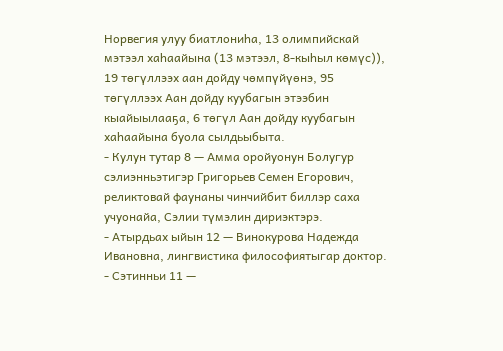Норвегия улуу биатлониһа, 13 олимпийскай мэтээл хаһаайына (13 мэтээл, 8-кыһыл көмүс)), 19 төгүллээх аан дойду чөмпүйүөнэ, 95 төгүллээх Аан дойду куубагын этээбин кыайыылааҕа, 6 төгүл Аан дойду куубагын хаһаайына буола сылдьыбыта.
- Кулун тутар 8 — Амма оройуонун Болугур сэлиэнньэтигэр Григорьев Семен Егорович, реликтовай фаунаны чинчийбит биллэр саха учуонайа, Сэлии түмэлин дириэктэрэ.
- Атырдьах ыйын 12 — Винокурова Надежда Ивановна, лингвистика философиятыгар доктор.
- Сэтинньи 11 —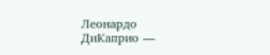Леонардо ДиКаприо —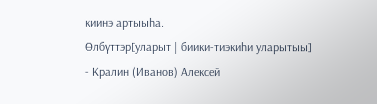киинэ артыыһа.
Өлбүттэр[уларыт | биики-тиэкиһи уларытыы]
- Кралин (Иванов) Алексей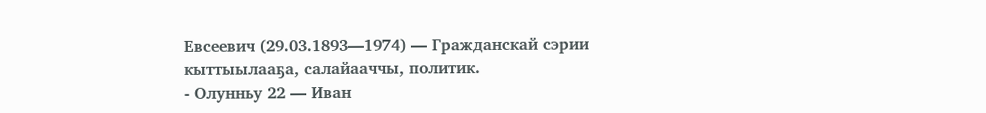Евсеевич (29.03.1893—1974) — Гражданскай сэрии кыттыылааҕа, салайааччы, политик.
- Олунньу 22 — Иван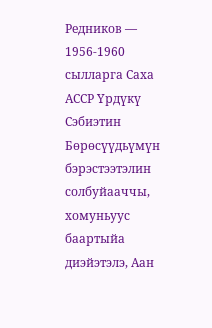Редников — 1956-1960 сылларга Саха АССР Үрдүкү Сэбиэтин Бөрөсүүдьүмүн бэрэстээтэлин солбуйааччы, хомуньуус баартыйа диэйэтэлэ, Аан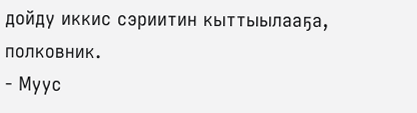дойду иккис сэриитин кыттыылааҕа, полковник.
- Муус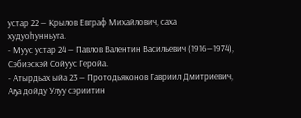устар 22 — Крылов Евграф Михайлович, саха худуоһунньуга.
- Муус устар 24 — Павлов Валентин Васильевич (1916—1974), Сэбиэскэй Сойуус Геройа.
- Атырдьах ыйа 23 — Протодьяконов Гавриил Дмитриевич, Аҕа дойду Улуу сэриитин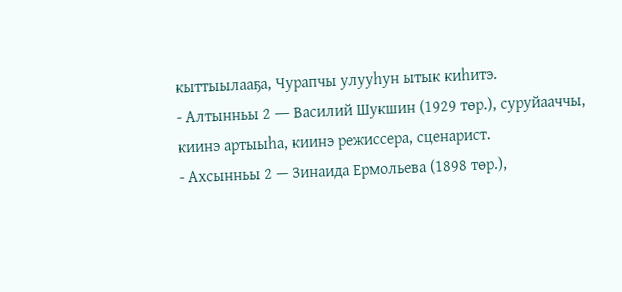кыттыылааҕа, Чурапчы улууһун ытык киһитэ.
- Алтынньы 2 ― Василий Шукшин (1929 төр.), суруйааччы, киинэ артыыһа, киинэ режиссера, сценарист.
- Ахсынньы 2 — Зинаида Ермольева (1898 төр.),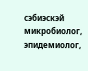сэбиэскэй микробиолог, эпидемиолог,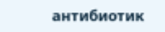антибиотик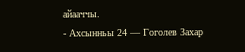айааччы.
- Ахсынньы 24 — Гоголев Захар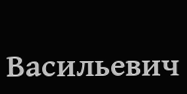Васильевич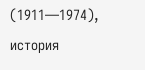(1911—1974), история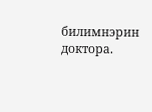билимнэрин доктора.